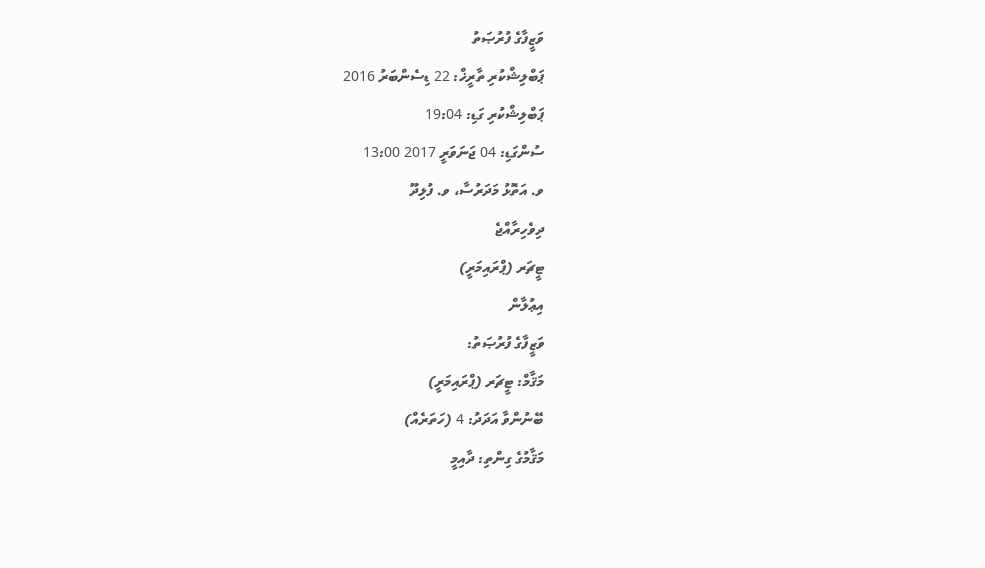ވަޒީފާގެ ފުރުޞަތު
ޕަބްލިޝްކުރި ތާރީޚް: 22 ޑިސެންބަރު 2016
ޕަބްލިޝްކުރި ގަޑި: 19:04
ސުންގަޑި: 04 ޖަނަވަރީ 2017 13:00
ވ. އަތޮޅު މަދަރުސާ، ވ. ފުލިދޫ
ދިވެހިރާއްޖެ
ޓީޗަރ (ޕްރައިމަރީ)
އިޢުލާން
ވަޒީފާގެ ފުރުޞަތު:
މަޤާމް: ޓީޗަރ (ޕްރައިމަރީ)
ބޭނުންވާ އަދަދު: 4 (ހަތަރެއް)
މަޤާމުގެ ގިންތި: ދާއިމީ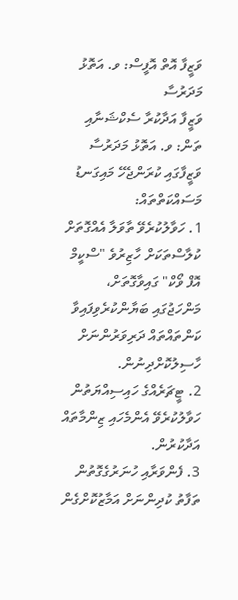ވަޒީފާ އޮތް އޮފީސް: ވ. އަތޮޅު މަދަރުސާ
ވަޒީފާ އަދާކުރާ ސެކްޝަނާއި ތަން: ވ. އަތޮޅު މަދަރުސާ
ވަޒީފާގައި ކުރަންޖެހޭ މައިގަނޑު މަސައްކަތްތައް:
1. ހަވާލުކުރެވޭ ތާވަލާ އެއްގޮތަށް ކުލާސްތަކަށް ހާޒިރުވެ "ސްކީމް އޮފް ވޯކް" ގައިވާގޮތަށް، މަންހަޖުގައި ބަޔާންކުރެވިފައިވާ ކަންތައްތައް ދަރިވަރުންނަށް ހާސިލުކޮށްދިނުން.
2. ޓީޗަރެއްގެ ހައިސިއްޔަތުން ހަވާލުކުރެވޭ އެންމެހައި ޒިންމާތައް އަދާކުރުން.
3. ފެންވަރާއި ހުނަރުގެގޮތުން ތަފާތު ކުދިންނަށް އަމާޒުކޮށްގެން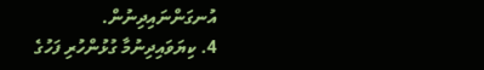އުނގަންނައިދިނުން.
4. ކިޔަވައިދިނުމާ ގުޅުންހުރި ފަހުގެ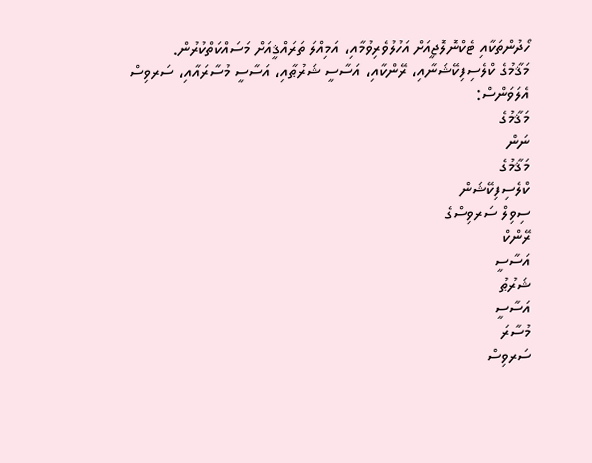ހޯދުންތަކާއި ޓެކްނޮލޮޖީއަށް އަހުލުވެރިވުމާއި، އަމިއްލަ ތަރައްޤީއަށް މަސައްކަތްކުރުން.
މަޤާމުގެ ކްލެސިފިކޭޝަނާއި، ރޭންކާއި، އަސާސީ ޝަރުޠާއި، އަސާސީ މުސާރައާއި، ސަރވިސް އެލަވަންސް:
މަޤާމުގެ
ނަން
މަޤާމުގެ
ކްލެސިފިކޭޝަން
ސިވިލް ސަރވިސްގެ
ރޭންކް
އަސާސީ
ޝަރުޠު
އަސާސީ
މުސާރަ
ސަރވިސް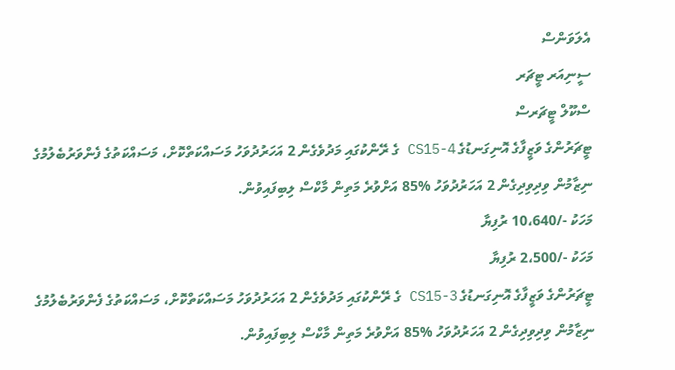އެލަވަންސް
ސީނިއަރ ޓީޗަރ
ސްކޫލް ޓީޗަރސް
ޓީޗަރުންގެ ވަޒީފާގެ އޮނިގަނޑުގެ CS15-4 ގެ ރޭންކުގައި މަދުވެގެން 2 އަހަރުދުވަހު މަސައްކަތްކޮށް، މަސައްކަތުގެ ފެންވަރުބެލުމުގެ ނިޒާމުން ވިދިވިދިގެން 2 އަހަރުދުވަހު %85 އަށްވުރެ މަތިން މާކްސް ލިބިފައިވުން.
މަހަކު -/10،640 ރުފިޔާ
މަހަކު -/2،500 ރުފިޔާ
ޓީޗަރުންގެ ވަޒީފާގެ އޮނިގަނޑުގެ CS15-3 ގެ ރޭންކުގައި މަދުވެގެން 2 އަހަރުދުވަހު މަސައްކަތްކޮށް، މަސައްކަތުގެ ފެންވަރުބެލުމުގެ ނިޒާމުން ވިދިވިދިގެން 2 އަހަރުދުވަހު %85 އަށްވުރެ މަތިން މާކްސް ލިބިފައިވުން.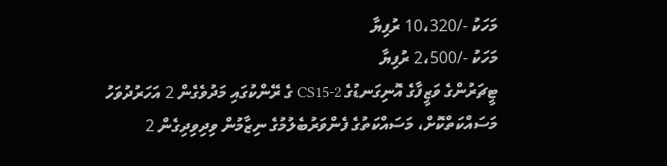މަހަކު -/10،320 ރުފިޔާ
މަހަކު -/2،500 ރުފިޔާ
ޓީޗަރުންގެ ވަޒީފާގެ އޮނިގަނޑުގެ CS15-2 ގެ ރޭންކުގައި މަދުވެގެން 2 އަހަރުދުވަހު މަސައްކަތްކޮށް، މަސައްކަތުގެ ފެންވަރުބެލުމުގެ ނިޒާމުން ވިދިވިދިގެން 2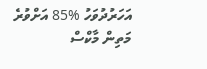އަހަރުދުވަހު %85 އަށްވުރެ މަތިން މާކްސް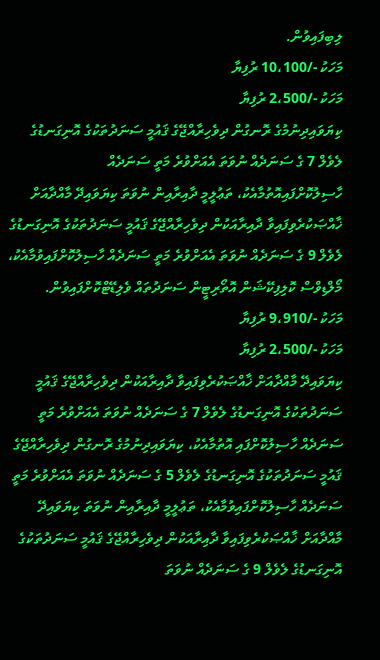ލިބިފައިވުން.
މަހަކު -/10،100 ރުފިޔާ
މަހަކު -/2،500 ރުފިޔާ
ކިޔަވައިދިނުމުގެ ރޮނގުން ދިވެހިރާއްޖޭގެ ޤައުމީ ސަނަދުތަކުގެ އޮނިގަނޑުގެ ލެވެލް 7 ގެ ސަނަދެއް ނުވަތަ އެއަށްވުރެ މަތީ ސަނަދެއް ހާސިލުކޮށްފައިއޮތުމާއެކު، ތަޢުލީމީ ދާއިރާއިން ނުވަތަ ކިޔަވައިދޭ މާއްދާއަށް ޚާއްޞަކުރެވިފައިވާ ދާއިރާއަކުން ދިވެހިރާއްޖޭގެ ޤައުމީ ސަނަދުތަކުގެ އޮނިގަނޑުގެ ލެވެލް 9 ގެ ސަނަދެއް ނުވަތަ އެއަށްވުރެ މަތީ ސަނަދެއް ހާސިލުކޮށްފައިވުމާއެކު،  މޯލްޑިވްސް ކޮލިފިކޭޝަން އޮތޯރިޓީން ސަނަދުތައް ވެލިޑޭޓްކޮށްފައިވުން.
މަހަކު -/9،910 ރުފިޔާ
މަހަކު -/2،500 ރުފިޔާ
ކިޔަވައިދޭ މާއްދާއަށް ޚާއްޞަކުރެވިފައިވާ ދާއިރާއަކުން ދިވެހިރާއްޖޭގެ ޤައުމީ ސަނަދުތަކުގެ އޮނިގަނޑުގެ ލެވެލް 7 ގެ ސަނަދެއް ނުވަތަ އެއަށްވުރެ މަތީ ސަނަދެއް ހާސިލުކޮށްފައި އޮތުމާއެކު، ކިޔަވައިދިނުމުގެ ރޮނގުން ދިވެހިރާއްޖޭގެ ޤައުމީ ސަނަދުތަކުގެ އޮނިގަނޑުގެ ލެވެލް 5 ގެ ސަނަދެއް ނުވަތަ އެއަށްވުރެ މަތީ ސަނަދެއް ހާސިލުކޮށްފައިވުމާއެކު، ތަޢުލީމީ ދާއިރާއިން ނުވަތަ ކިޔަވައިދޭ މާއްދާއަށް ޚާއްޞަކުރެވިފައިވާ ދާއިރާއަކުން ދިވެހިރާއްޖޭގެ ޤައުމީ ސަނަދުތަކުގެ އޮނިގަނޑުގެ ލެވެލް 9 ގެ ސަނަދެއް ނުވަތަ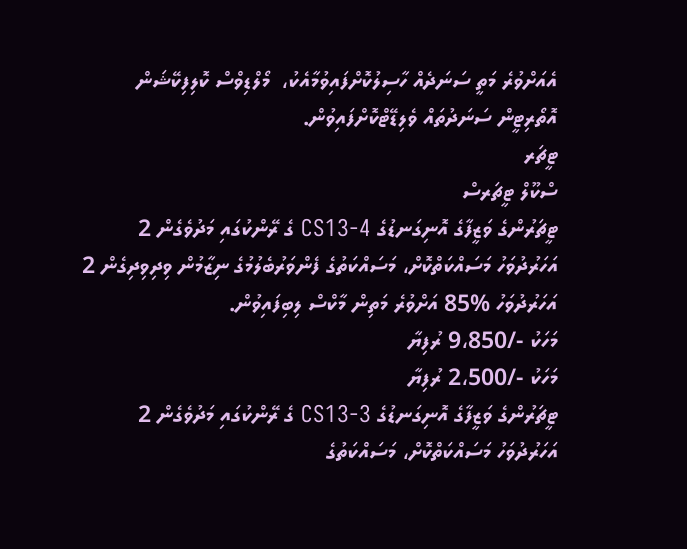އެއަށްވުރެ މަތީ ސަނަދެއް ހާސިލުކޮށްފައިވުމާއެކު،  މޯލްޑިވްސް ކޮލިފިކޭޝަން އޮތޯރިޓީން ސަނަދުތައް ވެލިޑޭޓްކޮށްފައިވުން.
ޓީޗަރ
ސްކޫލް ޓީޗަރސް
ޓީޗަރުންގެ ވަޒީފާގެ އޮނިގަނޑުގެ 4-CS13 ގެ ރޭންކުގައި މަދުވެގެން 2 އަހަރުދުވަހު މަސައްކަތްކޮށް، މަސައްކަތުގެ ފެންވަރުބެލުމުގެ ނިޒާމުން ވިދިވިދިގެން 2 އަހަރުދުވަހު %85 އަށްވުރެ މަތިން މާކްސް ލިބިފައިވުން.
މަހަކު -/9،850 ރުފިޔާ
މަހަކު -/2،500 ރުފިޔާ
ޓީޗަރުންގެ ވަޒީފާގެ އޮނިގަނޑުގެ 3-CS13 ގެ ރޭންކުގައި މަދުވެގެން 2 އަހަރުދުވަހު މަސައްކަތްކޮށް، މަސައްކަތުގެ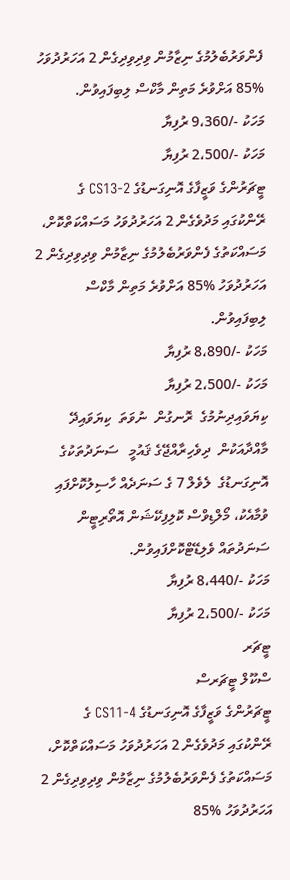ފެންވަރުބެލުމުގެ ނިޒާމުން ވިދިވިދިގެން 2 އަހަރުދުވަހު %85 އަށްވުރެ މަތިން މާކްސް ލިބިފައިވުން.
މަހަކު -/9،360 ރުފިޔާ
މަހަކު -/2،500 ރުފިޔާ
ޓީޗަރުންގެ ވަޒީފާގެ އޮނިގަނޑުގެ 2-CS13 ގެ ރޭންކުގައި މަދުވެގެން 2 އަހަރުދުވަހު މަސައްކަތްކޮށް، މަސައްކަތުގެ ފެންވަރުބެލުމުގެ ނިޒާމުން ވިދިވިދިގެން 2 އަހަރުދުވަހު %85 އަށްވުރެ މަތިން މާކްސް ލިބިފައިވުން.
މަހަކު -/8،890 ރުފިޔާ
މަހަކު -/2،500 ރުފިޔާ
ކިޔަވައިދިނުމުގެ  ރޮނގުން  ނުވަތަ  ކިޔަވައިދޭ  މާއްދާއަކުން  ދިވެހިރާއްޖޭގެ ޤައުމީ   ސަނަދުތަކުގެ   އޮނިގަނޑުގެ  ލެވެލް 7 ގެ ސަނަދެއް ހާސިލުކޮށްފައި ވުމާއެކު، މޯލްޑިވްސް ކޮލިފިކޭޝަން އޮތޯރިޓީން ސަނަދުތައް ވެލިޑޭޓްކޮށްފައިވުން.
މަހަކު -/8،440 ރުފިޔާ
މަހަކު -/2،500 ރުފިޔާ
ޓީޗަރ
ސްކޫލް ޓީޗަރސް
ޓީޗަރުންގެ ވަޒީފާގެ އޮނިގަނޑުގެ 4-CS11 ގެ ރޭންކުގައި މަދުވެގެން 2 އަހަރުދުވަހު މަސައްކަތްކޮށް، މަސައްކަތުގެ ފެންވަރުބެލުމުގެ ނިޒާމުން ވިދިވިދިގެން 2 އަހަރުދުވަހު %85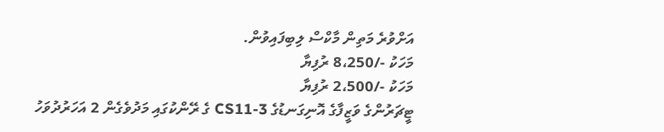އަށްވުރެ މަތިން މާކްސް ލިބިފައިވުން.
މަހަކު -/8،250 ރުފިޔާ
މަހަކު -/2،500 ރުފިޔާ
ޓީޗަރުންގެ ވަޒީފާގެ އޮނިގަނޑުގެ CS11-3 ގެ ރޭންކުގައި މަދުވެގެން 2 އަހަރުދުވަހު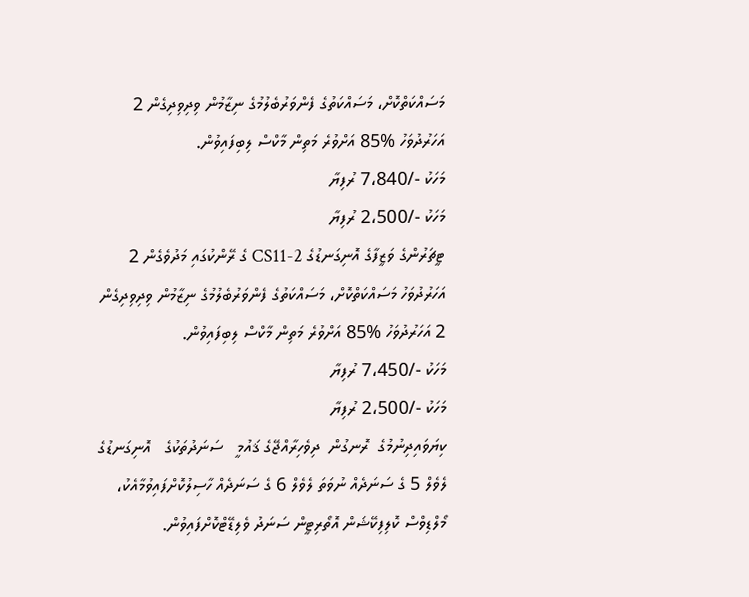މަސައްކަތްކޮށް، މަސައްކަތުގެ ފެންވަރުބެލުމުގެ ނިޒާމުން ވިދިވިދިގެން 2 އަހަރުދުވަހު %85 އަށްވުރެ މަތިން މާކްސް ލިބިފައިވުން.
މަހަކު -/7،840 ރުފިޔާ
މަހަކު -/2،500 ރުފިޔާ
ޓީޗަރުންގެ ވަޒީފާގެ އޮނިގަނޑުގެ 2-CS11 ގެ ރޭންކުގައި މަދުވެގެން 2 އަހަރުދުވަހު މަސައްކަތްކޮށް، މަސައްކަތުގެ ފެންވަރުބެލުމުގެ ނިޒާމުން ވިދިވިދިގެން 2 އަހަރުދުވަހު %85 އަށްވުރެ މަތިން މާކްސް ލިބިފައިވުން.
މަހަކު -/7،450 ރުފިޔާ
މަހަކު -/2،500 ރުފިޔާ
ކިޔަވައިދިނުމުގެ  ރޮނގުން  ދިވެހިރާއްޖޭގެ ޤައުމީ   ސަނަދުތަކުގެ   އޮނިގަނޑުގެ  ލެވެލް 5 ގެ ސަނަދެއް ނުވަތަ ލެވެލް 6 ގެ ސަނަދެއް ހާސިލުކޮށްފައިވުމާއެކު، މޯލްޑިވްސް ކޮލިފިކޭޝަން އޮތޯރިޓީން ސަނަދު ވެލިޑޭޓްކޮށްފައިވުން.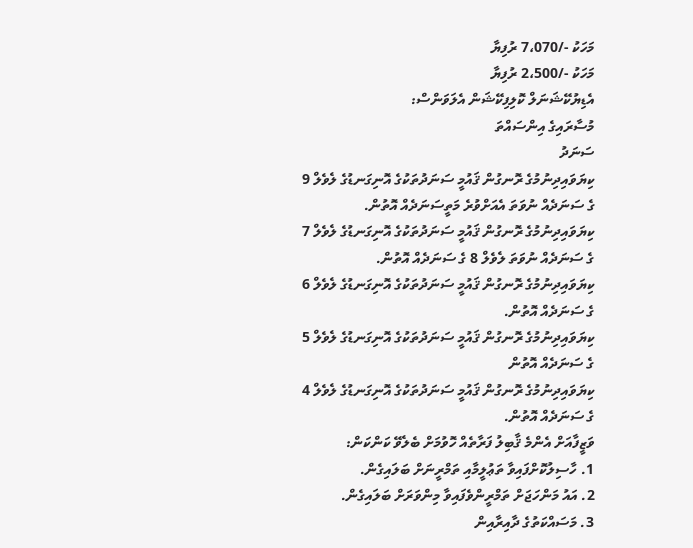މަހަކު -/7،070 ރުފިޔާ
މަހަކު -/2،500 ރުފިޔާ
އެޑިޔުކޭޝަނަލް ކޮލިފިކޭޝަން އެލަވަންސް:
މުސާރައިގެ އިންސައްތަ
ސަނަދު
ކިޔަވައިދިނުމުގެ ރޮނގުން ޤައުމީ ސަނަދުތަކުގެ އޮނިގަނޑުގެ ލެވެލް 9 ގެ ސަނަދެއް ނުވަތަ އެއަށްވުރެ މަތީސަނަދެއް އޮތުން.
ކިޔަވައިދިނުމުގެ ރޮނގުން ޤައުމީ ސަނަދުތަކުގެ އޮނިގަނޑުގެ ލެވެލް 7 ގެ ސަނަދެއް ނުވަތަ ލެވެލް 8 ގެ ސަނަދެއް އޮތުން.
ކިޔަވައިދިނުމުގެ ރޮނގުން ޤައުމީ ސަނަދުތަކުގެ އޮނިގަނޑުގެ ލެވެލް 6 ގެ ސަނަދެއް އޮތުން.
ކިޔަވައިދިނުމުގެ ރޮނގުން ޤައުމީ ސަނަދުތަކުގެ އޮނިގަނޑުގެ ލެވެލް 5 ގެ ސަނަދެއް އޮތުން
ކިޔަވައިދިނުމުގެ ރޮނގުން ޤައުމީ ސަނަދުތަކުގެ އޮނިގަނޑުގެ ލެވެލް 4 ގެ ސަނަދެއް އޮތުން.
ވަޒީފާއަށް އެންމެ ޤާބިލު ފަރާތެއް ހޮވުމަށް ބެލެވޭ ކަންކަން:
1. ހާސިލުކޮށްފައިވާ ތަޢުލީމާއި ތަމްރީނަށް ބަލައިގެން.
2. އައު މަންހަޖަށް ތަމްރީންވެފައިވާ މިންވަރަށް ބަލައިގެން.
3. މަސައްކަތުގެ ދާއިރާއިން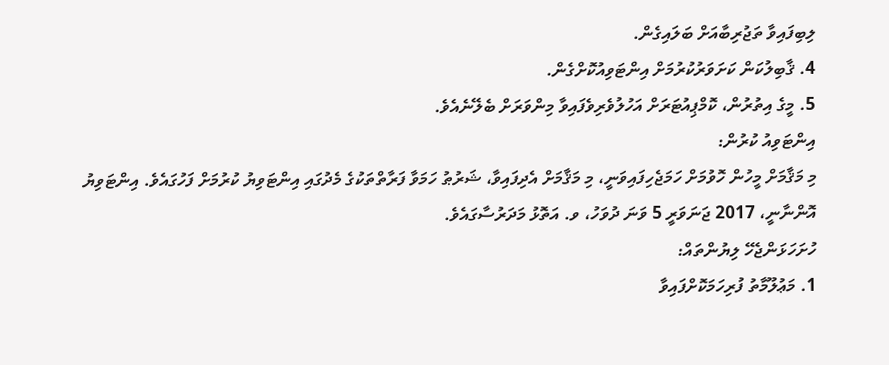ލިބިފައިވާ ތަޖުރިބާއަށް ބަލައިގެން.
4. ޤާބިލުކަން ކަށަވަރުކުރުމަށް އިންޓަވިއުކޮށްގެން.
5. މީގެ އިތުރުން، ކޮމްޕިއުޓަރަށް އަހުލުވެރިވެފައިވާ މިންވަރަށް ބެލޭނެއެވެ.
އިންޓަވިއު ކުރުން:
މި މަޤާމަށް މީހުން ހޮވުމަށް ހަމަޖެހިފައިވަނީ، މި މަޤާމަށް އެދިފައިވާ، ޝަރުޠު ހަމަވާ ފަރާތްތަކުގެ މެދުގައި އިންޓަވިޔު ކުރުމަށް ފަހުގައެވެ. އިންޓަވިޔު އޮންނާނީ، 2017 ޖަނަވަރީ 5 ވަނަ ދުވަހު، ވ. އަތޮޅު މަދަރުސާގައެވެ.
ހުށަހަޅަންޖެހޭ ލިޔުންތައް:
1. މަޢުލޫމާތު ފުރިހަމަކޮށްފައިވާ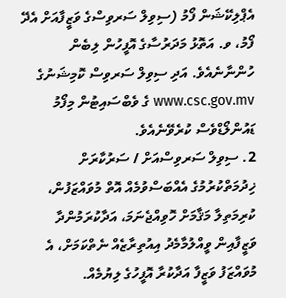އެޕްލިކޭޝަން ފޯމު (ސިވިލް ސަރވިސްގެ ވަޒީފާއަށް އެދޭ ފޯމު، ވ. އަތޮޅު މަދަރުސާގެ އޮފީހުން ލިބެން ހުންނާނެއެވެ. އަދި ސިވިލް ސަރވިސް ކޮމިޝަނުގެ www.csc.gov.mv ގެ ވެބްސައިޓުން މިފޯމު ޑައުންލޯޑްވެސް ކުރެވޭނެއެވެ.
2. ސިވިލް ސަރވިސްއަށް / ސަރުކާރަށް ޚިދުމަތްކުރުމުގެ އެއްބަސްވުމެއް އޮތް މުވައްޒަފުން، ކުރިމަތިލާ މަޤާމަށް ހޮވިއްޖެނަމަ، އަދާކުރަމުންދާ ވަޒީފާއިން ވީއްލުމާމެދު އިއުތިރާޒެއް ނެތްކަމަށް، އެ މުވައްޒަފު ވަޒީފާ އަދާކުރާ އޮފީހުގެ ލިޔުމެއް.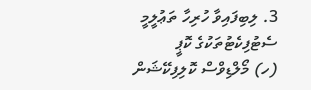3. ލިބިފައިވާ ހުރިހާ ތަޢުލީމީ ސެޓުފިކެޓުތަކުގެ ކޮޕީ
(ހ) މޯލްޑިވްސް ކޮލިފިކޭޝަން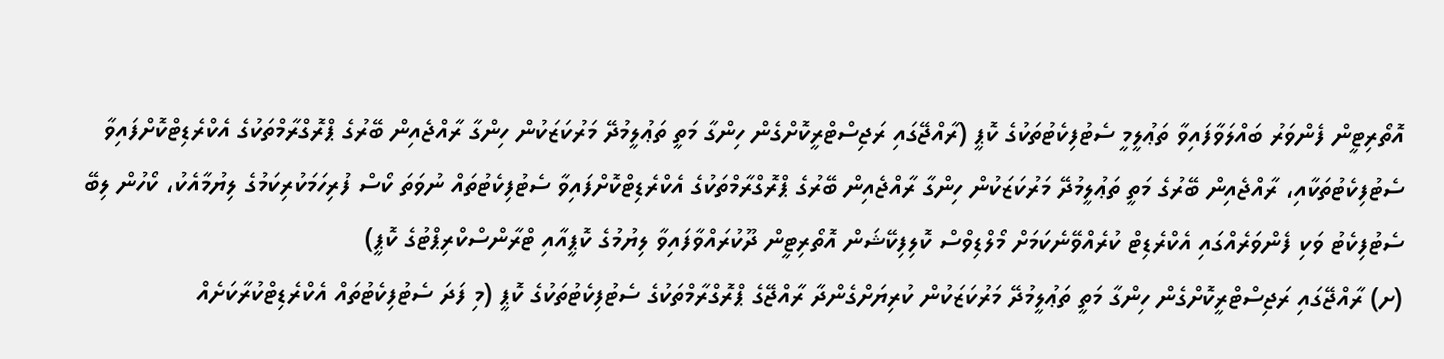އޮތޯރިޓީން ފެންވަރު ބައްލަވާފައިވާ ތަޢުލީމީ ސެޓުފިކެޓުތަކުގެ ކޮޕީ (ރާއްޖޭގައި ރަޖިސްޓްރީކޮށްގެން ހިންގާ މަތީ ތަޢުލީމުދޭ މަރުކަޒަކުން ހިންގާ ރާއްޖެއިން ބޭރުގެ ޕްރޮގްރާމްތަކުގެ އެކްރެޑިޓްކޮށްފައިވާ ސެޓުފިކެޓުތަކާއި، ރާއްޖެއިން ބޭރުގެ މަތީ ތަޢުލީމުދޭ މަރުކަޒަކުން ހިންގާ ރާއްޖެއިން ބޭރުގެ ޕްރޮގްރާމްތަކުގެ އެކްރެޑިޓްކޮށްފައިވާ ސެޓުފިކެޓުތައް ނުވަތަ ކޯސް ފުރިހަމަކުރިކަމުގެ ލިޔުމާއެކު، ކޯހުން ލިބޭ ސެޓުފިކެޓު ވަކި ފެންވަރެއްގައި އެކްރެޑިޓް ކުރެއްވޭނެކަމަށް މޯލްޑިވްސް ކޮލިފިކޭޝަން އޮތޯރިޓީން ދޫކުރައްވާފައިވާ ލިޔުމުގެ ކޮޕީއާއި ޓްރާންސްކްރިޕްޓުގެ ކޮޕީ)
(ށ) ރާއްޖޭގައި ރަޖިސްޓްރީކޮށްގެން ހިންގާ މަތީ ތަޢުލީމުދޭ މަރުކަޒަކުން ކުރިޔަށްގެންދާ ރާއްޖޭގެ ޕްރޮގްރާމްތަކުގެ ސެޓުފިކެޓުތަކުގެ ކޮޕީ (މި ފަދަ ސެޓުފިކެޓުތައް އެކްރެޑިޓްކުރާކަށެއް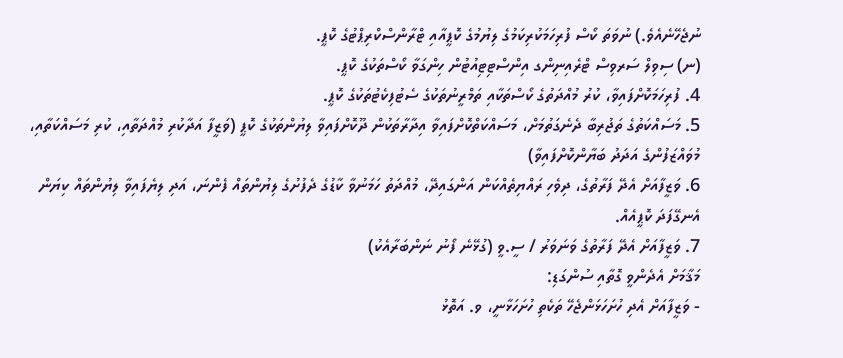ނުޖެހޭނެއެވެ.) ނުވަތަ ކޯސް ފުރިހަމަކުރިކަމުގެ ލިޔުމުގެ ކޮޕީއާއި ޓްރާންސްކްރިޕްޓުގެ ކޮޕީ.
(ނ) ސިވިލް ސަރވިސް ޓްރެއިނިންގ އިންސްޓިޓިއުޓުން ހިންގަވާ ކޯސްތަކުގެ ކޮޕީ.
4. ފުރިހަމަކޮށްފައިވާ، ކުރު މުއްދަތުގެ ކޯސްތަކާއި ތަމްރީނުތަކުގެ ސެޓުފިކެޓުތަކުގެ ކޮޕީ.
5. މަސައްކަތުގެ ތަޖުރިބާ ދެނެގަތުމަށް، މަސައްކަތްކޮށްފައިވާ އިދާރާތަކުން ދޫކޮށްފައިވާ ލިޔުންތަކުގެ ކޮޕީ (ވަޒީފާ އަދާކުރި މުއްދަތާއި، ކުރި މަސައްކަތާއި، މުވައްޒަފުންގެ އަދަދު ބަޔާންކޮށްފައިވާ)
6. ވަޒީފާއަށް އެދޭ ފަރާތުގެ، ދިވެހި ރައްޔިތެއްކަން އަންގައިދޭ، މުއްދަތު ހަމަނުވާ ކާޑުގެ ދެފުށުގެ ލިޔުންތައް ފެންނަ، އަދި ލިޔެފައިވާ ލިޔުންތައް ކިޔަން އެނގޭފަދަ ކޮޕީއެއް.
7. ވަޒީފާއަށް އެދޭ ފަރާތުގެ ވަނަވަރު / ސީ.ވީ (ގުޅޭނެ ފޯނު ނަންބަރާއެކު)
މަޤާމަށް އެދެންވީ ގޮތާއި ސުންގަޑި:
- ވަޒީފާއަށް އެދި ހުށަހަޅަންޖެހޭ ތަކެތި ހުށަހަޅާނީ، ވ. އަތޮޅު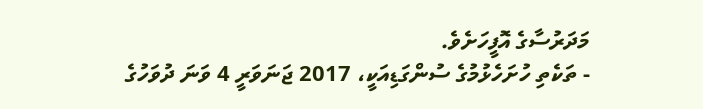މަދަރުސާގެ އޮފީހަށެވެ.
- ތަކެތި ހުށަހެޅުމުގެ ސުންގަޑިއަކީ، 2017 ޖަނަވަރީ 4 ވަނަ ދުވަހުގެ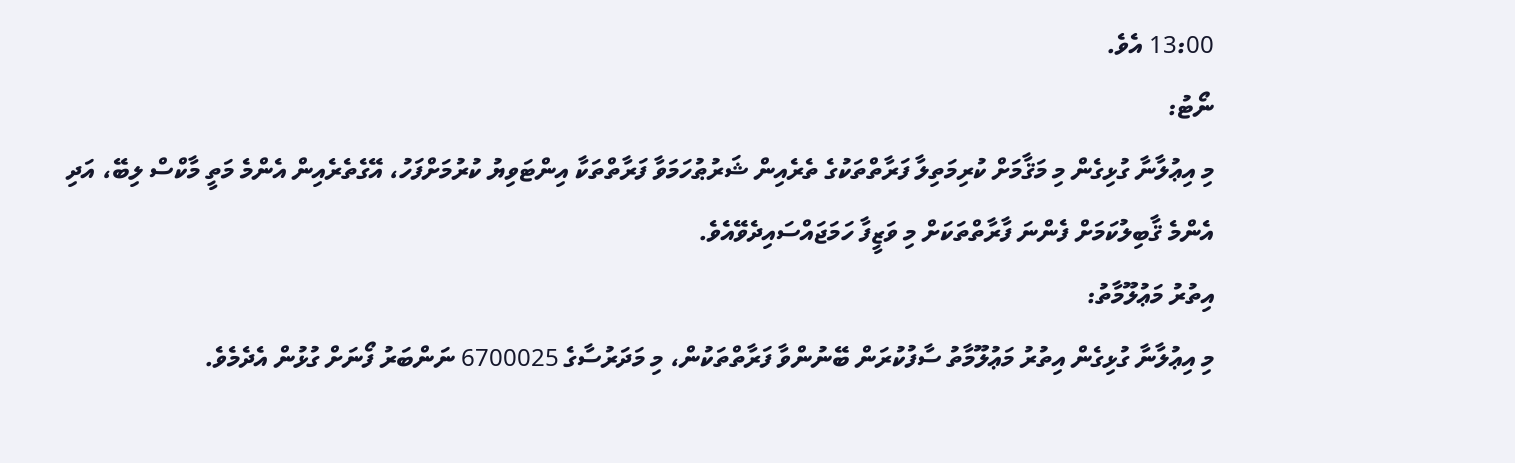13:00 އެވެ.
ނޯޓު:
މި އިޢުލާނާ ގުޅިގެން މި މަޤާމަށް ކުރިމަތިލާ ފަރާތްތަކުގެ ތެރެއިން ޝަރުޠުހަމަވާ ފަރާތްތަކާ އިންޓަވިޔު ކުރުމަށްފަހު، އޭގެތެރެއިން އެންމެ މަތީ މާކްސް ލިބޭ، އަދި އެންމެ ޤާބިލުކަމަށް ފެންނަ ފާރާތްތަކަށް މި ވަޒީފާ ހަމަޖައްސައިދެވޭއެވެ.
އިތުރު މަޢުލޫމާތު:
މި އިޢުލާނާ ގުޅިގެން އިތުރު މަޢުލޫމާތު ސާފުކުރަން ބޭނުންވާ ފަރާތްތަކުން، މި މަދަރުސާގެ 6700025 ނަންބަރު ފޯނަށް ގުޅުން އެދެމެވެ.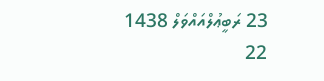23 ރަބީޢުލްއައްވަލް 1438
22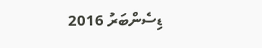ޑިސެންބަރު 2016